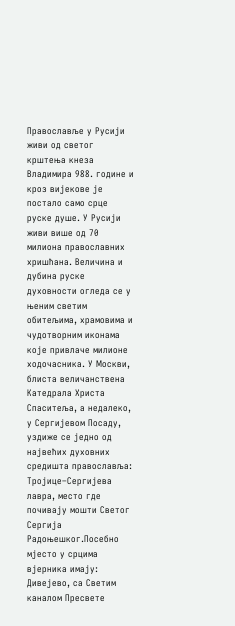Православље у Русији живи од светог крштења кнеза Владимира 988. године и кроз вијекове је постало само срце руске душе. У Русији живи више од 70 милиона православних хришћана. Величина и дубина руске духовности огледа се у њеним светим обитељима, храмовима и чудотворним иконама које привлаче милионе ходочасника. У Москви, блиста величанствена Катедрала Христа Спаситеља, а недалеко, у Сергијевом Посаду, уздиже се једно од највећих духовних средишта православља: Тројице–Сергијева лавра, место где почивају мошти Светог Сергија Радоњешког.Посебно мјесто у срцима вјерника имају: Дивејево, са Светим каналом Пресвете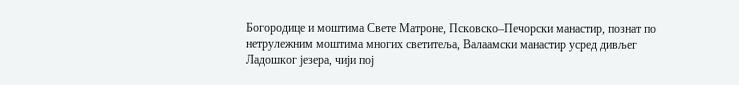Богородице и моштима Свете Матроне, Псковско–Печорски манастир, познат по нетрулежним моштима многих светитеља, Валаамски манастир усред дивљег Ладошког језера, чији пој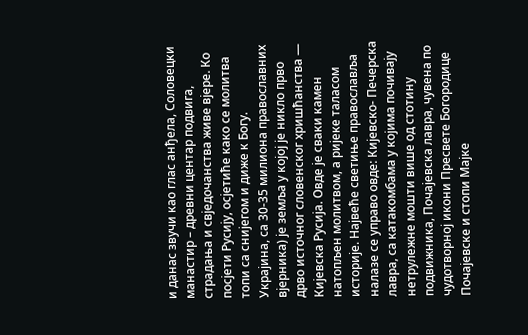и данас звучи као глас анђела, Соловецки манастир – древни центар подвига, страдања и свједочанства живе вјере. Ко посјети Русију, осјетиће како се молитва топи са снијегом и дижe к Богу.
Украјина, са 30-35 милиона православних вјерника) је земља у којој је никло прво дрво источног словенског хришћанства — Кијевска Русија. Овде је сваки камен натопљен молитвом, а ријеке таласом историје. Највеће светиње православља налазе се управо овде: Кијевско- Печерска лавра, са катакомбама у којима почивају нетрулежне мошти више од стотину подвижника, Почајевска лавра, чувена по чудотворној икони Пресвете Богородице Почајевске и стопи Мајке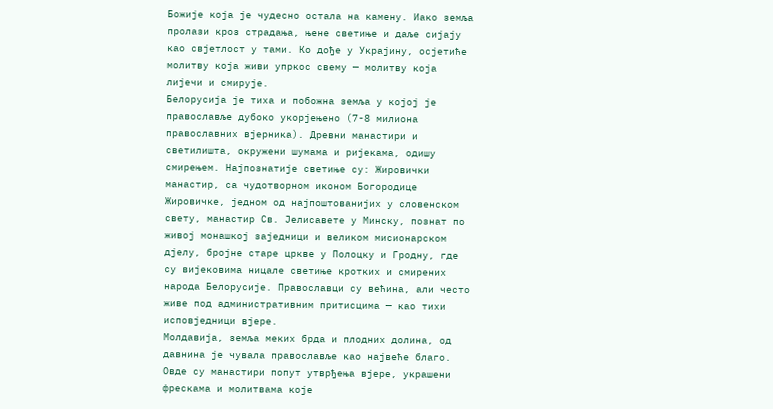Божије која је чудесно остала на камену. Иако земља пролази кроз страдања, њене светиње и даље сијају као свјетлост у тами. Ко дође у Украјину, осјетиће молитву која живи упркос свему — молитву која лијечи и смирује.
Белорусија је тиха и побожна земља у којој је православље дубоко укорјењено (7-8 милиона православних вјерника). Древни манастири и светилишта, окружени шумама и ријекама, одишу смирењем. Најпознатије светиње су: Жировички манастир, са чудотворном иконом Богородице Жировичке, једном од најпоштованијих у словенском свету, манастир Св. Јелисавете у Минску, познат по живој монашкој заједници и великом мисионарском дјелу, бројне старе цркве у Полоцку и Гродну, где су вијековима ницале светиње кротких и смирених народа Белорусије. Православци су већина, али често живе под административним притисцима — као тихи исповједници вјере.
Молдавија, земља меких брда и плодних долина, од давнина је чувала православље као највеће благо. Овде су манастири попут утврђења вјере, украшени фрескама и молитвама које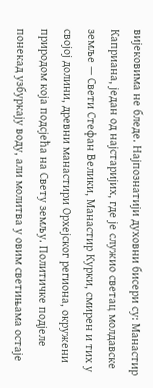вијековима не бледе. Најпознатији духовни бисери су: Манастир Каприана, један од најстаријих, где је служио светац молдавске земље — Свети Стефан Велики, Манастир Курки, смирен и тих у својој долини, древни манастири Орхејског региона, окружени природом која подсјећа на Свету земљу. Политичке подјеле понекад узбуркају воду, али молитва у овим светињама остаје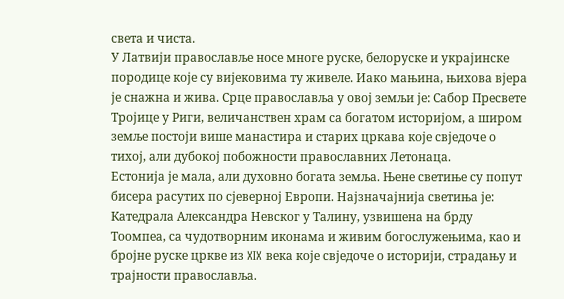света и чиста.
У Латвији православље носе многе руске, белоруске и украјинске породице које су вијековима ту живеле. Иако мањина, њихова вјера је снажна и жива. Срце православља у овој земљи је: Сабор Пресвете Тројице у Риги, величанствен храм са богатом историјом, а широм земље постоји више манастира и старих цркава које свједоче о тихој, али дубокој побожности православних Летонаца.
Естонија је мала, али духовно богата земља. Њене светиње су попут бисера расутих по сјеверној Европи. Најзначајнија светиња је: Катедрала Александра Невског у Талину, узвишена на брду Тоомпеа, са чудотворним иконама и живим богослужењима, као и бројне руске цркве из XIX века које свједоче о историји, страдању и трајности православља.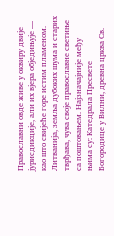Православни овде живе у оквиру двије јурисдикције, али их вјера обједињује — као што свијеће горе истим пламеном.
Литванија, земља дубоких шума и старих тврђава, чува своје православне светиње са поштовањем. Најзначајније међу њима су: Катедрала Пресвете Богородице у Вилни, древна црква Св.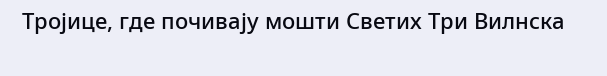Тројице, где почивају мошти Светих Три Вилнска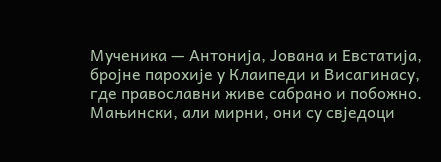Мученика — Антонија, Јована и Евстатија, бројне парохије у Клаипеди и Висагинасу, где православни живе сабрано и побожно. Мањински, али мирни, они су свједоци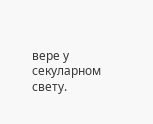вере у секуларном свету.